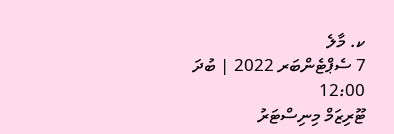ކ. މާލެ
7 ސެޕްޓެންބަރ 2022 | ބުދަ 12:00
ޓޫރިޒަމް މިނިސްޓަރު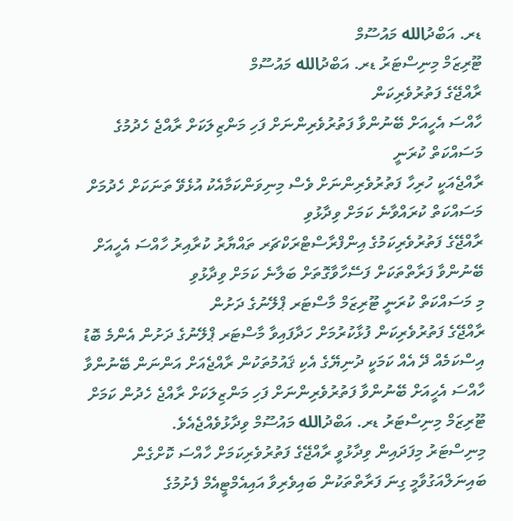ޑރ. އަބްދުالله މައުސޫމް
ޓޫރިޒަމް މިނިސްޓަރު ޑރ. އަބްދުالله މައުސޫމް
ރާއްޖޭގެ ފަތުރުވެރިކަން
ހާއްސަ އެހީއަށް ބޭނުންވާ ފަތުރުވެރިންނަށް ފަހި މަންޒިލަކަށް ރާއްޖެ ހެދުމުގެ މަސައްކަތް ކުރަނީ
ރާއްޖެއަކީ ހުރިހާ ފަތުރުވެރިންނަށް ވެސް މިނިވަންކަމާއެކު އުޅެވޭ ތަނަކަށް ހެދުމަށް މަސައްކަތް ކުރައްވާނެ ކަމަށް ވިދާޅުވި
ރާއްޖޭގެ ފަތުރުވެރިކަމުގެ އިންފްރާސްޓްރަކްޗަރ ތައްޔާރު ކުރާއިރު ހާއްސަ އެހީއަށް ބޭނުންވާ ފަރާތްތަކަށް ފަސޭހާވާގޮތަށް ބަލާނެ ކަމަށް ވިދާޅުވި
މި މަސައްކަތް ކުރަނީ ޓޫރިޒަމް މާސްޓަރ ޕްލޭނުގެ ދަށުން
ރާއްޖޭގެ ފަތުރުވެރިކަން ފުޅާކުރުމަށް ހަދާފައިވާ މާސްޓަރ ޕްލޭނުގެ ދަށުން އެންމެ ބޮޑު އިސްކަމެއް ދޭ އެއް ކަމަކީ ދުނިޔޭގެ އެކި ޤައުމުތަކުން ރާއްޖެއަށް އަންނަން ބޭނުންވާ ހާއްސަ އެހީއަށް ބޭނުންވާ ފަތުރުވެރިންނަށް ފަހި މަންޒިލަކަށް ރާއްޖެ ހެދުން ކަމަށް ޓޫރިޒަމް މިނިސްޓަރު ޑރ. އަބްދުالله މައުސޫމް ވިދާޅުވެއްޖެއެވެ.
މިނިސްޓަރު މިފަދައިން ވިދާޅުވީ ރާއްޖޭގެ ފަތުރުވެރިކަމަށް ހާއްސަ ކޮށްގެން ބައިނަލްއަގުވާމީ ގިނަ ފަރާތްތަކުން ބައިވެރިވާ އައިއެމްޓީއެމް ފެށުމުގެ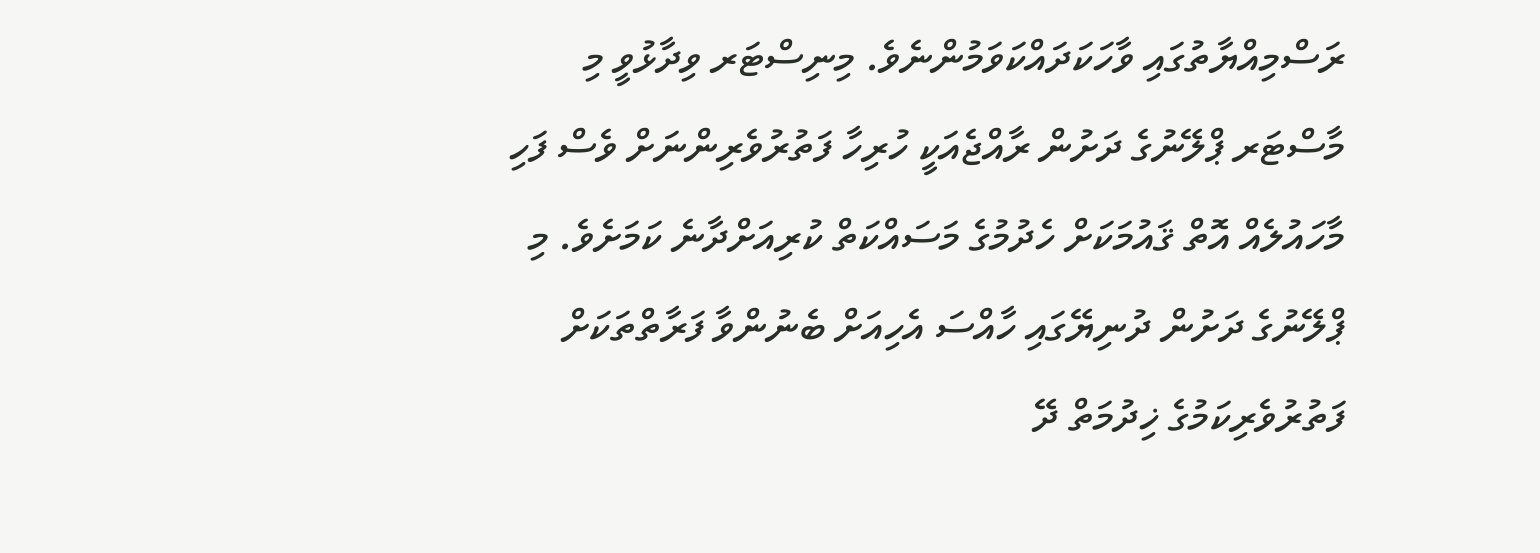ރަސްމިއްޔާތުގައި ވާހަކަދައްކަވަމުންނެވެ. މިނިސްޓަރ ވިދާޅުވީ މި މާސްޓަރ ޕްލޭނުގެ ދަށުން ރާއްޖެއަކީ ހުރިހާ ފަތުރުވެރިންނަށް ވެސް ފަހި މާހައުލެއް އޮތް ޤައުމަކަށް ހެދުމުގެ މަސައްކަތް ކުރިއަށްދާނެ ކަމަށެވެ. މި ޕްލޭނުގެ ދަށުން ދުނިޔޭގައި ހާއްސަ އެހިއަށް ބެނުންވާ ފަރާތްތަކަށް ފަތުރުވެރިކަމުގެ ޚިދުމަތް ދޭ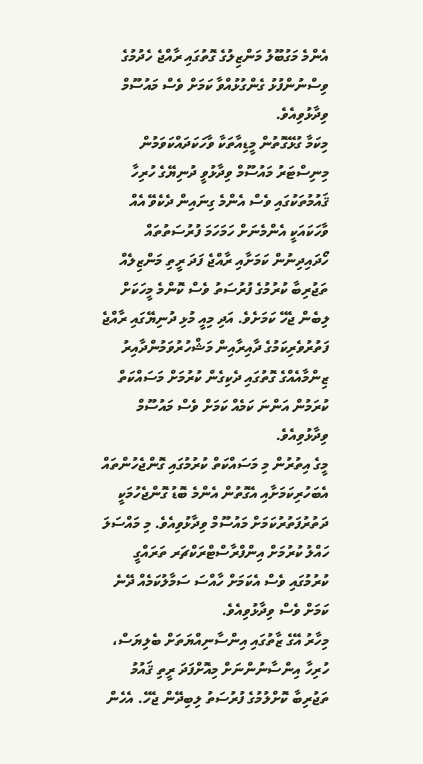އެންމެ މަގުބޫލު މަންޒިލުގެ ގޮތުގައި ރާއްޖެ ހެދުމުގެ ވިސްނުންފުޅު ގެންގުޅުއްވާ ކަމަށް ވެސް މައުސޫމް ވިދާޅުވިއެވެ.
މިކަމާ ގުޅޭގޮތުން މީޑިއާތަކާ ވާހަކަދައްކަވަމުން މިނިސްޓަރު މައުސޫމް ވިދާޅުވީ ދުނިޔޭގެ ހުރިހާ ޤައުމުތަކުގައި ވެސް އެންމެ ގިނައިން ދެކެވޭ އެއް ވާހަކައަކީ އެންމެނަށް ހަމަހަމަ ފުރުސަތުތައް ހޯދައިދިނުން ކަމަށާއި ރާއްޖެ ފަދަ ރީތި މަންޒިލެއް ތަޖުރިބާ ކުރުމުގެ ފުރުސަތު ވެސް ކޮންމެ މީހަކަށް ލިބެން ޖެހޭ ކަމަށެވެ. އަދި މިއީ މުޅި ދުނިޔޭގައި ރާއްޖެ ފަތުރުވެރިކަމުގެ ދާއިރާއިން މަޝްހުރުވަމުންދާއިރު ޒިންމާއެއްގެ ގޮތުގައި ދެކިގެން ކުރުމަށް މަސައްކަތް ކުރަމުން އަންނަ ކަމެއް ކަމަށް ވެސް މައުސޫމް ވިދާޅުވިއެވެ.
މީގެ އިތުރުން މި މަސައްކަތް ކުރުމުގައި ގޮންޖެހުންތައް އެބަހުރިކަމަށާއި އެގޮތުން އެންމެ ބޮޑު ގޮންޖެހުމަކީ ދަތުރުފަތުރުކަމަށް މައުސޫމް ވިދާޅުވިއެވެ. މި މައްސަލަ ހައްލު ކުރުމަށް އިންފްރާސްޓްރަކްޗަރ ތަރައްގީ ކުރުމުގައި ވެސް އެކަމަށް ހާއްސަ ސަމާލުކަމެއް ދޭނެ ކަމަށް ވެސް ވިދާޅުވިއެވެ.
މިހާރު އޭގެ ޒާތުގައި އިންސާނިއްޔަތަށް ބެލިޔަސް، ހުރިހާ އިންސާނުންނަށް މިއޮށްފަދަ ރީތި ޤައުމު ތަޖުރިބާ ކޮށްލުމުގެ ފުރުސަތު ލިބިދޭން ޖެހޭ. އެހެން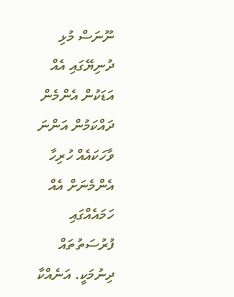ނޫނަސް މުޅި ދުނިޔޭގައި އެއް އަޑަކުން އެންމެން ދައްކަމުން އަންނަ ވާހަކައެއް ހުރިހާ އެންމެނަށް އެއް ހަމައެއްގައި ފުރުސަތުތައް ދިނުމަކީ. އަނެއްކާ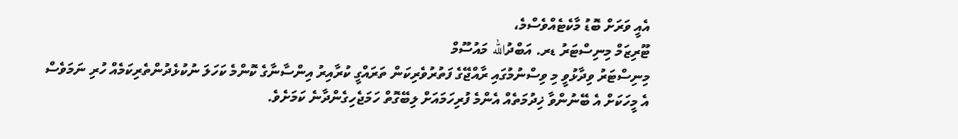އެއީ ވަރަށް ބޮޑު މާކެޓެއްވެސްމެ،
ޓޫރިޒަމް މިނިސްޓަރު ޑރ. އަބްދުالله މައުސޫމް
މިނިސްޓަރު ވިދާޅުވީ މި ވިސްނުމުގައި ރާއްޖޭގެ ފަތުރުވެރިކަން ތަރައްގީ ކުރާއިރު އިންސާނާގެ ކޮންމެ ކަހަލަ ނުކުޅެދުންތެރިކަމެއް ހުރި ނަމަވެސް އެ މީހަކަށް އެ ބޭނުންވާ ޚިދުމަތެއް އެންމެ ފުރިހަމައަށް ލިބޭގޮތް ހަމަޖެހިގެންދާނެ ކަމަށެވެ.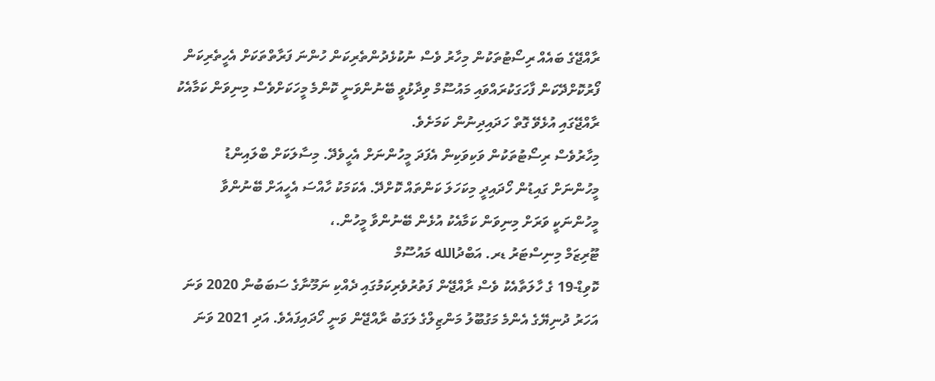ރާއްޖޭގެ ބައެއް ރިސޯޓުތަކުން މިހާރު ވެސް ނުކުޅެދުންތެރިކަން ހުންނަ ފަރާތްތަކަށް އެހީތެރިކަން ފޯރުކޮށްދޭކަން ފާހަގަކުރައްވައި މައުސޫމް ވިދާޅުވީ ބޭނުންވަނީ ކޮންމެ މީހަކަށްވެސް މިނިވަން ކަމާއެކު ރާއްޖޭގައި އުޅެވޭ ގޮތް ހަދައިދިނުން ކަމަށެވެ.
މިހާރުވެސް ރިސޯޓުތަކުން ވަކިވަކިން އެފަދަ މީހުންނަށް އެހީވެދޭ. މިސާލަކަށް ބްލައިންޑު މީހުންނަށް ގައިޑުން ހޯދައިދީ މިކަހަލަ ކަންތައް ކޮށްދޭ. އެކަމަކު ހާއްސަ އެހީއަށް ބޭނުންވާ މީހުންނަކީ ވަރަށް މިނިވަން ކަމާއެކު އުޅެން ބޭނުންވާ މީހުން.،
ޓޫރިޒަމް މިނިސްޓަރު ޑރ. އަބްދުالله މައުސޫމް
ކޮވިޑް-19 ގެ ހާލަތާއެކު ވެސް ރާއްޖޭން ފަތުރުވެރިކަމުގައި ދެއްކި ނަމޫނާގެ ސަބަބުން 2020 ވަނަ އަހަރު ދުނިޔޭގެ އެންމެ މަގުބޫލު މަންޒިލްގެ ލަގަބު ރާއްޖޭން ވަނީ ހޯދައިފައެވެ. އަދި 2021 ވަނަ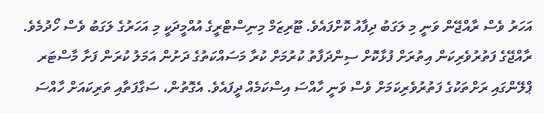އަހަރު ވެސް ރާއްޖޭން ވަނީ މި ލަގަބު ދިފާއު ކޮށްފައެވެ. ޓޫރިޒަމް މިނިސްޓްރީގެ އުއްމީދަކީ މި އަހަރުގެ ލަގަބު ވެސް ހޯދުމެވެ.
ރާއްޖޭގެ ފަތުރުވެރިކަން އިތުރަށް ފުޅާކޮށް ސިންދަފާތު ކުރުމަށް ކުރާ މަސައްކަތުގެ ދަށުން އަމަލު ކުރަން ފަށާ މާސްޓަރ ޕްލޭންގައި ރަށްތަކުގެ ފަތުރުވެރިކަމަށް ވެސް ވަނީ ހާއްސަ އިސްކަމެއް ދީފައެވެ. އެގޮތުން، ސަގާފަތާއި ތަރިކައަށް ހާއްސަ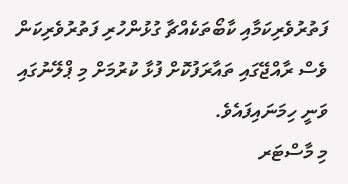ފަތުރުވެރިކަމާއި ކާބޯތަކެއްޗާ ގުޅުންހުރި ފަތުރުވެރިކަން ވެސް ރާއްޖޭގައި ތައާރަފުކޮށް ފުޅާ ކުރުމަށް މި ޕްލޭނުގައި ވަނީ ހިމަނައިފައެވެ.
މި މާސްޓަރ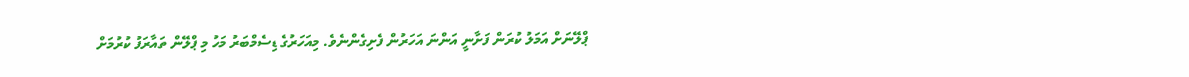ޕްލޭނަށް އަމަލު ކުރަން ފަށާނީ އަންނަ އަހަރުން ފެށިގެންނެވެ. މިއަހަރުގެ ޑިސެމްބަރު މަހު މި ޕްލޭން ތައާރަފު ކުރުމަށް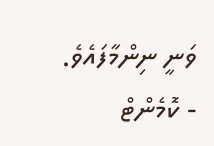ވަނީ ނިންމާފައެވެ.
- ކޮމެންޓް